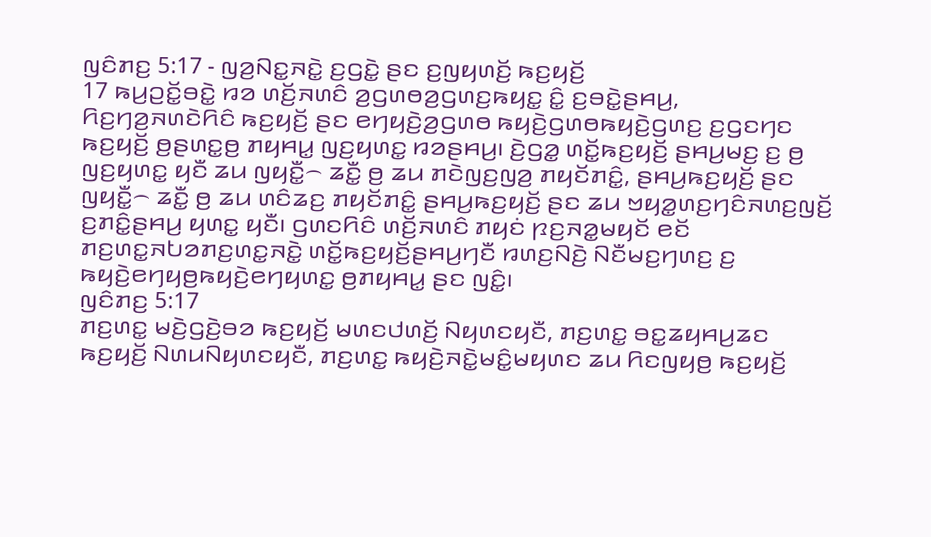ꤜꤢꤨꤊꤢ꤬ 5:17 - ꤜꤤ꤬ꤡꤢ꤭ꤏꤢꤧ꤭ ꤢ꤬ꤞꤢꤧ꤭ ꤔꤢ ꤢ꤬ꤜꤟꤛꤢꤩ꤬ ꤒꤢ꤬ꤟꤢꤩ꤬
17 ꤒꤣ꤬ꤑꤢꤩ꤭ꤋꤢꤧ꤭ ꤙꤤ ꤛꤢꤩ꤬ꤏꤛꤢꤨ ꤤ꤬ꤞꤛꤥꤤ꤬ꤞꤛꤢ꤬ꤒꤟꤢ꤭ ꤢꤨ꤭ ꤢ꤬ꤋꤢꤧ꤭ꤔꤌꤣ꤬, ꤖꤢ꤬ꤚꤤ꤬ꤏꤛꤢꤧꤖꤢꤨ ꤒꤢ꤬ꤟꤢꤩ꤬ ꤔꤢ ꤕꤚꤟꤢꤧ꤬ꤤ꤬ꤞꤛꤥ ꤒꤟꤢꤧ꤬ꤞꤛꤥꤒꤟꤢꤧ꤬ꤞꤛꤢ꤬ ꤢ꤬ꤞꤢꤚꤢ ꤒꤢ꤬ꤟꤢꤩ꤬ ꤥ꤬ꤔꤛꤢ꤭ꤥ꤬ ꤊꤟꤌꤣ꤭ ꤜꤢ꤬ꤟꤛꤢ꤭ ꤙꤤꤔꤌꤣ꤬꤯ ꤢꤧ꤬ꤞꤤ꤭ ꤛꤢꤩ꤭ꤒꤢ꤬ꤟꤢꤩ꤬ ꤔꤌꤣ꤬ꤗꤢ꤬ ꤢ꤬ ꤥ꤬ ꤜꤢ꤬ꤟꤛꤢ꤭ ꤟꤢꤪ ꤘꤣ ꤜꤟꤢꤪ꤭꤮ ꤘꤢꤪ꤭ ꤥ꤬ ꤘꤣ ꤊꤢꤧꤜꤢ꤬ꤜꤤ꤬ ꤊꤟꤢꤩꤊꤢꤨ꤭, ꤔꤌꤣ꤬ꤒꤢ꤬ꤟꤢꤩ꤬ ꤔꤢ ꤜꤟꤢꤪ꤭꤮ ꤘꤢꤪ꤭ ꤥ꤬ ꤘꤣ ꤛꤢꤨꤘꤢ꤬ ꤊꤟꤢꤩꤊꤢꤨ꤭ ꤔꤌꤣ꤬ꤒꤢ꤬ꤟꤢꤩ꤬ ꤔꤢ ꤘꤣ ꤠꤟꤤ꤭ꤛꤢ꤬ꤚꤢꤨꤏꤛꤢ꤬ꤜꤢꤩ꤬ ꤢ꤬ꤊꤢꤨ꤭ꤔꤌꤣ꤬ ꤟꤛꤢ꤭ ꤟꤢꤪ꤯ ꤞꤛꤢꤖꤢꤨ ꤛꤢꤩ꤬ꤏꤛꤢꤨ ꤊꤟꤢꤦ ꤐꤢ꤬ꤏꤤ꤭ꤗꤟꤢꤩ ꤕꤢꤩ ꤊꤢ꤬ꤛꤢ꤭ꤏꤝꤤꤊꤢ꤬ꤛꤢ꤭ꤏꤢꤧ꤭ ꤛꤢꤩ꤭ꤒꤢ꤬ꤟꤢꤩ꤬ꤔꤌꤣ꤬ꤚꤢꤪ ꤙꤛꤢ꤬ꤡꤢꤧ꤬ ꤡꤢꤪꤗꤢ꤬ꤚꤛꤢ꤬ ꤢ꤬ ꤒꤟꤢꤧ꤬ꤕꤚꤟꤥ꤬ꤒꤟꤢꤧ꤬ꤕꤚꤟꤛꤢ꤭ ꤥ꤬ꤊꤟꤌꤣ꤭ ꤔꤢ ꤜꤢꤨ꤭꤯
ꤜꤢꤨꤊꤢ꤬ 5:17
ꤊꤢ꤬ꤛꤢ꤭ ꤗꤢꤧ꤬ꤞꤢꤧ꤬ꤋꤤ ꤒꤢ꤬ꤟꤢꤩ꤬ ꤗꤛꤢꤓꤛꤢꤩ꤬ ꤡꤟꤛꤢꤟꤢꤪ, ꤊꤢ꤬ꤛꤢ꤭ ꤋꤢ꤭ꤘꤟꤌꤣ꤬ꤘꤢ ꤒꤢ꤬ꤟꤢꤩ꤬ ꤡꤛꤣꤡꤟꤛꤢꤟꤢꤪ, ꤊꤢ꤬ꤛꤢ꤭ ꤒꤟꤢꤧ꤬ꤏꤢꤧ꤭ꤗꤢꤨ꤭ꤗꤟꤛꤢ ꤘꤣ ꤖꤢꤜꤟꤥ꤬ ꤒꤢ꤬ꤟꤢꤩ꤬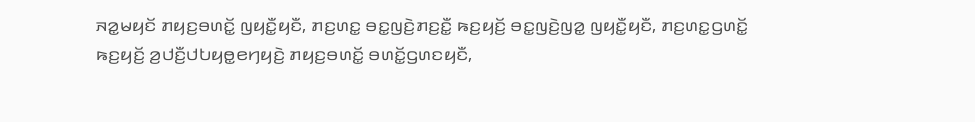ꤏꤤ꤭ꤗꤟꤢꤩ ꤊꤟꤢ꤬ꤋꤛꤢꤩ꤭ ꤜꤟꤢꤪ꤭ꤟꤢꤪ, ꤊꤢ꤬ꤛꤢ꤭ ꤋꤢ꤭ꤜꤢꤧ꤬ꤊꤢ꤬ꤢꤪ꤭ ꤒꤢ꤬ꤟꤢꤩ꤬ ꤋꤢ꤭ꤜꤢꤧ꤬ꤜꤤ꤭ ꤜꤟꤢꤪ꤭ꤟꤢꤪ, ꤊꤢ꤬ꤛꤢ꤭ꤞꤛꤢꤩ꤭ ꤒꤢ꤬ꤟꤢꤩ꤬ ꤤ꤬ꤓꤢꤪ꤬ꤓꤝꤟꤥ꤭ꤕꤚꤟꤢꤧ꤬ ꤊꤟꤢ꤬ꤋꤛꤢꤩ꤭ ꤋꤛꤢꤩ꤭ꤞꤛꤢꤟꤢꤪ,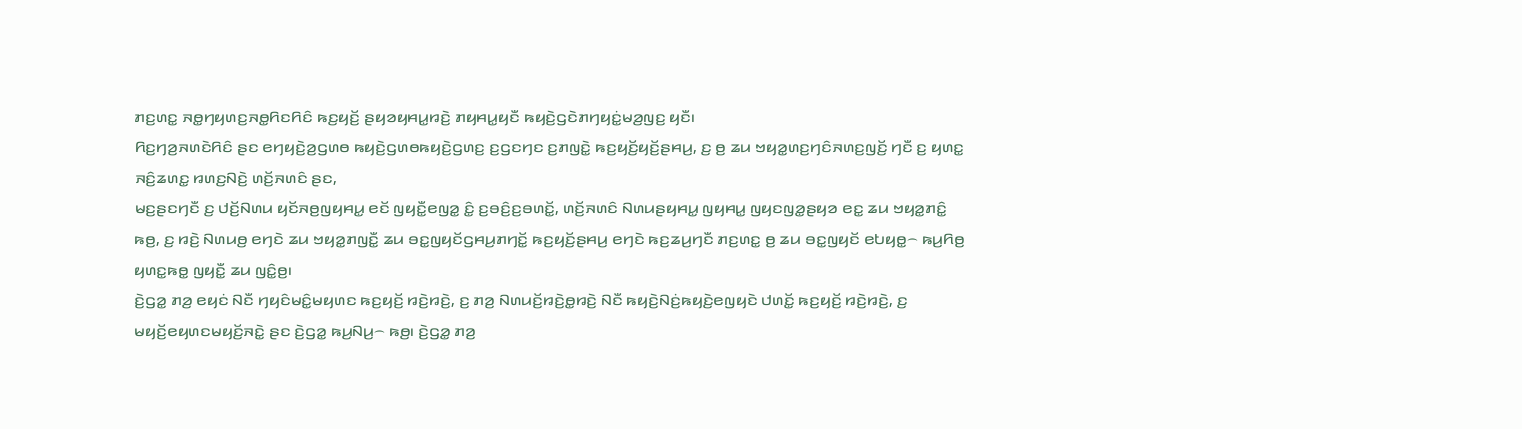ꤊꤢ꤬ꤛꤢ꤭ ꤏꤥ꤭ꤚꤟꤛꤢ꤬ꤏꤥ꤭ꤖꤢꤖꤢꤨ ꤒꤢ꤬ꤟꤢꤩ꤬ ꤔꤟꤤꤟꤌꤣ꤭ꤙꤢꤧ꤬ ꤊꤟꤌꤣ꤭ꤟꤢꤪ ꤒꤟꤢꤧ꤬ꤞꤢꤧꤊꤚꤟꤢꤦ꤭ꤗꤤ꤬ꤜꤢ꤬ ꤟꤢꤪ꤯
ꤖꤢ꤬ꤚꤤ꤬ꤏꤛꤢꤧꤖꤢꤨ ꤔꤢ ꤕꤚꤟꤢꤧ꤬ꤤ꤬ꤞꤛꤥ ꤒꤟꤢꤧ꤬ꤞꤛꤥꤒꤟꤢꤧ꤬ꤞꤛꤢ꤬ ꤢ꤬ꤞꤢꤚꤢ ꤢ꤬ꤊꤜꤢꤧ꤭ ꤒꤢ꤬ꤟꤢꤩ꤬ꤟꤢꤩ꤬ꤔꤌꤣ꤬, ꤢ꤬ ꤥ꤬ ꤘꤣ ꤠꤟꤤ꤭ꤛꤢ꤬ꤚꤢꤨꤏꤛꤢ꤬ꤜꤢꤩ꤬ ꤚꤢꤪ ꤢ꤬ ꤟꤛꤢ꤭ ꤏꤢꤨ꤬ꤘꤛꤢ꤭ ꤙꤛꤢ꤬ꤡꤢꤧ꤬ ꤛꤢꤩ꤬ꤏꤛꤢꤨ ꤔꤢ,
ꤗꤢ꤬ꤔꤢꤚꤢꤪ ꤢ꤬ ꤓꤢꤩ꤬ꤡꤛꤣ ꤟꤢꤩꤏꤥ꤬ꤜꤟꤌꤣ꤭ ꤕꤢꤩ ꤜꤟꤢꤪ꤭ꤕꤜꤤ꤭ ꤢꤨ꤭ ꤢ꤬ꤋꤢꤨ꤬ꤢ꤬ꤋꤛꤢꤩ꤭, ꤛꤢꤩ꤬ꤏꤛꤢꤨ ꤡꤛꤣꤔꤟꤌꤣ꤭ ꤜꤟꤌꤣ꤭ ꤜꤟꤢꤜꤤ꤭ꤔꤟꤤ ꤕꤢ꤭ ꤘꤣ ꤠꤟꤤ꤭ꤊꤢꤨ꤭ ꤒꤥ꤬, ꤢ꤬ ꤙꤢꤧ꤬ ꤡꤛꤣꤥ꤬ ꤕꤚꤢꤧ ꤘꤣ ꤠꤟꤤ꤭ꤊꤜꤢꤪ꤭ ꤘꤣ ꤋꤢ꤭ꤜꤟꤢꤩꤞꤌꤣ꤬ꤊꤚꤢꤩ꤭ ꤒꤢ꤬ꤟꤢꤩ꤬ꤔꤌꤣ꤬ ꤕꤚꤢꤧ ꤒꤢ꤬ꤘꤣ꤬ꤚꤢꤪ ꤊꤢ꤬ꤛꤢ꤭ ꤥ꤬ ꤘꤣ ꤋꤢ꤭ꤜꤟꤢꤩ ꤕꤝꤟꤥ꤭꤮ ꤒꤣ꤬ꤖꤥ꤬ ꤟꤛꤢ꤭ꤒꤥ꤭ ꤜꤟꤢꤪ꤭ ꤘꤣ ꤜꤢꤨ꤭ꤥ꤬꤯
ꤢꤧ꤬ꤞꤤ꤭ ꤊꤤ꤬ ꤕꤟꤢꤦ ꤡꤢꤪ ꤚꤟꤢꤨꤗꤢꤨ꤭ꤗꤟꤛꤢ ꤒꤢ꤬ꤟꤢꤩ꤬ ꤙꤢꤧ꤬ꤙꤢꤧ꤬, ꤢ꤬ ꤊꤤ꤬ ꤡꤛꤣꤢꤩ꤬ꤙꤢꤧ꤬ꤥ꤭ꤙꤢꤧ꤬ ꤡꤢꤪ ꤒꤟꤢꤧ꤬ꤡꤢꤦ꤬ꤒꤟꤢꤧ꤬ꤕꤜꤟꤢꤧ ꤓꤛꤢꤩ꤭ ꤒꤢ꤬ꤟꤢꤩ꤬ ꤙꤢꤧ꤬ꤙꤢꤧ꤬, ꤢ꤬ ꤗꤟꤢꤩ꤬ꤕꤟꤛꤢꤗꤟꤢꤩ꤬ꤏꤢꤧ꤭ ꤔꤢ ꤢꤧ꤬ꤞꤤ꤭ ꤒꤣ꤬ꤡꤣ꤬꤮ ꤒꤥ꤬꤯ ꤢꤧ꤬ꤞꤤ꤭ ꤊꤤ꤬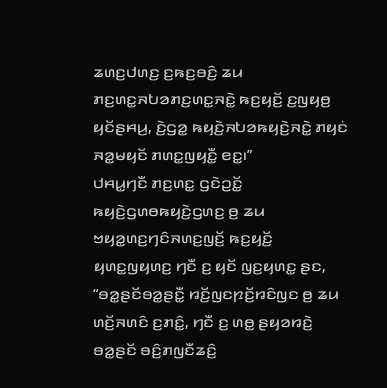ꤘꤛꤢ꤬ꤓꤛꤢ꤬ ꤢ꤬ꤒꤢ꤬ꤋꤢꤨ꤬ ꤘꤣ ꤊꤢ꤬ꤛꤢ꤭ꤏꤝꤤꤊꤢ꤬ꤛꤢ꤭ꤏꤢꤧ꤭ ꤒꤢ꤬ꤟꤢꤩ꤬ ꤢ꤬ꤜꤟꤥ꤬ ꤟꤢꤩꤔꤌꤣ꤬, ꤢꤧ꤬ꤞꤤ꤭ ꤒꤟꤢꤧ꤬ꤏꤝꤤꤒꤟꤢꤧ꤬ꤏꤢꤧ꤭ ꤊꤟꤢꤦ ꤏꤤ꤭ꤗꤟꤢꤩ ꤊꤛꤢ꤭ꤜꤟꤢꤪ꤭ ꤕꤢ꤭꤯”
ꤓꤌꤣ꤭ꤚꤢꤪ ꤊꤢ꤬ꤛꤢ꤭ ꤞꤢꤧꤑꤢꤩ꤭ ꤒꤟꤢꤧ꤬ꤞꤛꤥꤒꤟꤢꤧ꤬ꤞꤛꤢ꤬ ꤥ꤬ ꤘꤣ ꤠꤟꤤ꤭ꤛꤢ꤬ꤚꤢꤨꤏꤛꤢ꤬ꤜꤢꤩ꤬ ꤒꤢ꤬ꤟꤢꤩ꤬ ꤟꤛꤢ꤭ꤜꤟꤛꤢ꤬ ꤚꤢꤪ ꤢ꤬ ꤟꤢꤩ ꤜꤢ꤬ꤟꤛꤢ꤭ ꤔꤢ, “ꤋꤤ꤭ꤔꤢꤩꤋꤤ꤭ꤔꤢꤪ꤭ ꤙꤢꤩ꤬ꤜꤢꤐꤢꤩ꤬ꤙꤢꤨꤜꤢ ꤥ꤬ ꤘꤣ ꤛꤢꤩ꤬ꤏꤛꤢꤨ ꤢ꤬ꤊꤢꤨ꤭, ꤚꤢꤪ ꤢ꤬ ꤛꤥ꤭ ꤔꤟꤤꤙꤢꤧ꤬ ꤋꤤ꤭ꤔꤢꤩ ꤋꤢꤨ꤬ꤊꤜꤢꤪꤘꤢꤨ꤬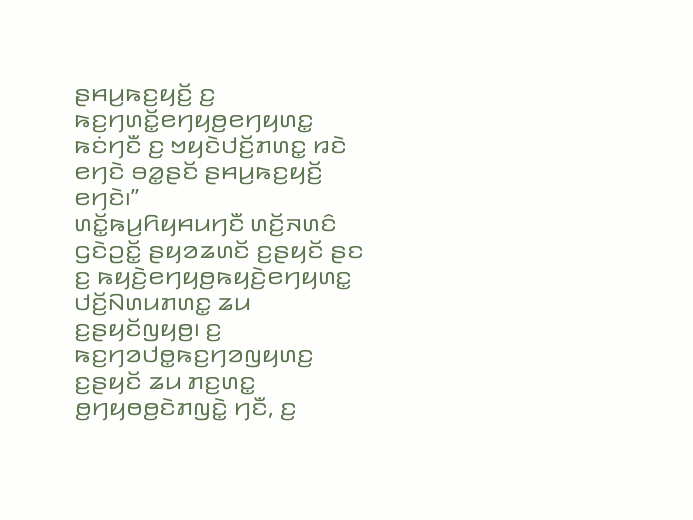ꤔꤌꤣ꤬ꤒꤢ꤬ꤟꤢꤩ꤬ ꤢ꤬ ꤒꤢ꤬ꤚꤛꤢꤩ꤭ꤕꤚꤟꤥ꤬ꤕꤚꤟꤛꤢ꤭ ꤒꤢꤦꤚꤢꤪ ꤢ꤬ ꤠꤟꤢꤧꤓꤢꤩ꤬ꤊꤛꤢ꤭ ꤙꤢꤧ ꤕꤚꤢꤧ ꤋꤤ꤭ꤔꤢꤩ ꤔꤌꤣ꤬ꤒꤢ꤬ꤟꤢꤩ꤬ ꤕꤚꤢꤧ꤯”
ꤛꤢꤩ꤭ꤒꤣ꤬ꤖꤟꤌꤣꤚꤢꤪ ꤛꤢꤩ꤬ꤏꤛꤢꤨ ꤞꤢꤧꤑꤢꤩ꤭ ꤔꤟꤤꤘꤛꤢꤩ ꤢ꤬ꤔꤟꤢꤩ ꤔꤢ ꤢ꤬ ꤒꤟꤢꤧ꤬ꤕꤚꤟꤥ꤬ꤒꤟꤢꤧ꤬ꤕꤚꤟꤛꤢ꤭ ꤓꤢꤩ꤬ꤡꤛꤣꤊꤛꤢ꤭ ꤘꤣ ꤢ꤬ꤔꤟꤢꤩꤜꤟꤥ꤬꤯ ꤢ꤬ ꤒꤢ꤬ꤚꤤꤓꤥ꤭ꤒꤢ꤬ꤚꤤꤜꤟꤛꤢ꤬ ꤢ꤬ꤔꤟꤢꤩ ꤘꤣ ꤊꤢ꤬ꤛꤢ꤭ ꤥ꤬ꤚꤟꤥꤥ꤬ꤢꤧꤊꤜꤢꤧ꤭ ꤚꤢꤪ, ꤢ꤬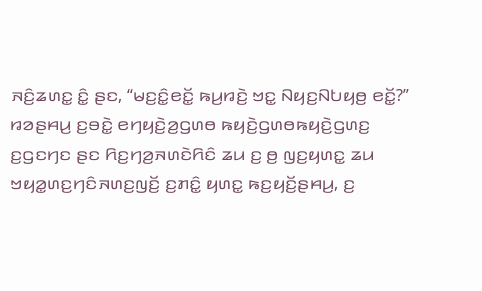ꤏꤢꤨ꤬ꤘꤛꤢ꤭ ꤢꤨ꤭ ꤔꤢ, “ꤗꤢ꤬ꤢꤨ꤭ꤕꤢꤩ꤭ ꤒꤣ꤬ꤙꤢꤧ꤬ ꤠꤢ꤭ ꤡꤟꤢ꤬ꤡꤝꤟꤥ꤬ ꤕꤢꤩ꤭?”
ꤙꤤꤔꤌꤣ꤬ ꤢ꤬ꤋꤢꤧ꤭ ꤕꤚꤟꤢꤧ꤬ꤤ꤬ꤞꤛꤥ ꤒꤟꤢꤧ꤬ꤞꤛꤥꤒꤟꤢꤧ꤬ꤞꤛꤢ꤬ ꤢ꤬ꤞꤢꤚꤢ ꤔꤢ ꤖꤢ꤬ꤚꤤ꤬ꤏꤛꤢꤧꤖꤢꤨ ꤘꤣ ꤢ꤬ ꤥ꤬ ꤜꤢ꤬ꤟꤛꤢ꤭ ꤘꤣ ꤠꤟꤤ꤭ꤛꤢ꤬ꤚꤢꤨꤏꤛꤢ꤬ꤜꤢꤩ꤬ ꤢ꤬ꤊꤢꤨ꤭ ꤟꤛꤢ꤭ ꤒꤢ꤬ꤟꤢꤩ꤬ꤔꤌꤣ꤬, ꤢ꤬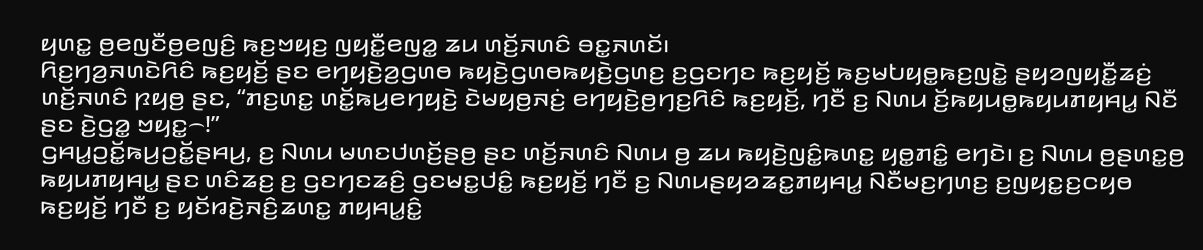ꤟꤛꤢ꤭ ꤥ꤬ꤕꤜꤢꤪꤥ꤬ꤕꤜꤢꤨ꤬ ꤒꤢ꤬ꤠꤟꤢ꤬ ꤜꤟꤢꤪ꤭ꤕꤜꤤ꤭ ꤘꤣ ꤛꤢꤩ꤬ꤏꤛꤢꤨ ꤋꤢ꤭ꤏꤛꤢꤩ꤯
ꤖꤢ꤬ꤚꤤ꤬ꤏꤛꤢꤧꤖꤢꤨ ꤒꤢ꤬ꤟꤢꤩ꤬ ꤔꤢ ꤕꤚꤟꤢꤧ꤬ꤤ꤬ꤞꤛꤥ ꤒꤟꤢꤧ꤬ꤞꤛꤥꤒꤟꤢꤧ꤬ꤞꤛꤢ꤬ ꤢ꤬ꤞꤢꤚꤢ ꤒꤢ꤬ꤟꤢꤩ꤬ ꤒꤢ꤬ꤗꤝꤟꤥ꤭ꤒꤢ꤬ꤜꤢꤧ꤭ ꤔꤟꤤꤜꤟꤢꤪ꤭ꤘꤢꤦ꤬ ꤛꤢꤩ꤬ꤏꤛꤢꤨ ꤐꤟꤥ꤬ ꤔꤢ, “ꤊꤢ꤬ꤛꤢ꤭ ꤛꤢꤩ꤭ꤒꤣ꤬ꤕꤚꤟꤢꤧ꤬ ꤢꤧꤗꤟꤥ꤬ꤏꤢꤦ꤬ ꤕꤚꤟꤢꤧ꤬ꤥ꤬ꤚꤢ꤬ꤖꤢꤨ ꤒꤢ꤬ꤟꤢꤩ꤬, ꤚꤢꤪ ꤢ꤬ ꤡꤛꤣ ꤢꤩ꤬ꤒꤟꤣꤥ꤭ꤒꤟꤣꤊꤟꤌꤣ꤭ ꤡꤢꤪ ꤔꤢ ꤢꤧ꤬ꤞꤤ꤭ ꤠꤟꤢ꤭꤮!”
ꤞꤌꤣ꤭ꤑꤢꤩ꤭ꤒꤣ꤬ꤑꤢꤩ꤭ꤔꤌꤣ꤬, ꤢ꤬ ꤡꤛꤣ ꤗꤛꤢꤓꤛꤢꤩ꤬ꤔꤥ꤬ ꤔꤢ ꤛꤢꤩ꤬ꤏꤛꤢꤨ ꤡꤛꤣ ꤥ꤬ ꤘꤣ ꤒꤟꤢꤧ꤬ꤜꤢꤨ꤭ꤒꤛꤢ꤭ ꤟꤥ꤭ꤊꤢꤨ꤭ ꤕꤚꤢꤧ꤯ ꤢ꤬ ꤡꤛꤣ ꤥ꤬ꤔꤛꤢ꤭ꤥ꤬ ꤒꤟꤣꤊꤟꤌꤣ꤭ ꤔꤢ ꤛꤢꤨꤘꤢ꤬ ꤢ꤬ ꤞꤢꤚꤢꤘꤢꤨ꤬ ꤞꤢꤗꤢ꤭ꤓꤢꤨ꤭ ꤒꤢ꤬ꤟꤢꤩ꤬ ꤚꤢꤪ ꤢ꤬ ꤡꤛꤣꤔꤟꤤꤘꤢ꤭ꤊꤟꤌꤣ꤭ ꤡꤢꤪꤗꤢ꤬ꤚꤛꤢ꤬ ꤢ꤬ꤜꤟꤢ꤭ꤢ꤬ꤍꤟꤥ ꤒꤢ꤬ꤟꤢꤩ꤬ ꤚꤢꤪ ꤢ꤬ ꤟꤢꤩꤙꤢꤧ꤬ꤏꤢꤨ꤬ꤘꤛꤢ꤭ ꤊꤟꤌꤣ꤭ꤢꤨ꤭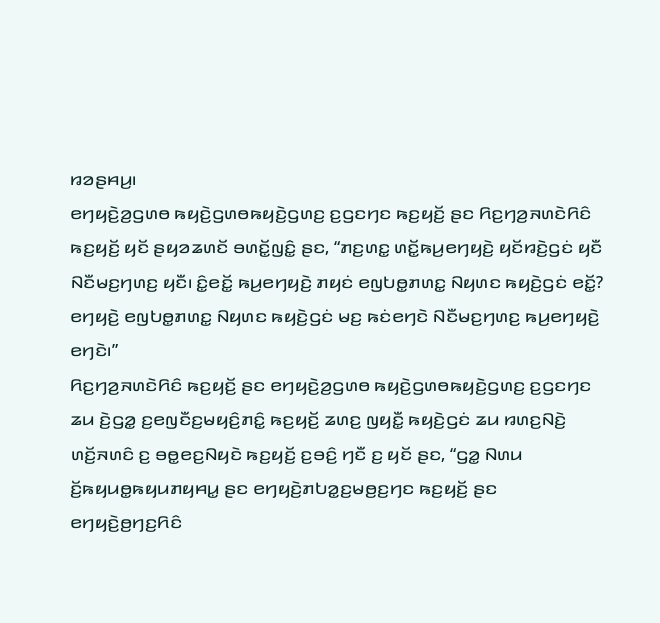ꤙꤤꤔꤌꤣ꤬꤯
ꤕꤚꤟꤢꤧ꤬ꤤ꤬ꤞꤛꤥ ꤒꤟꤢꤧ꤬ꤞꤛꤥꤒꤟꤢꤧ꤬ꤞꤛꤢ꤬ ꤢ꤬ꤞꤢꤚꤢ ꤒꤢ꤬ꤟꤢꤩ꤬ ꤔꤢ ꤖꤢ꤬ꤚꤤ꤬ꤏꤛꤢꤧꤖꤢꤨ ꤒꤢ꤬ꤟꤢꤩ꤬ ꤟꤢꤩ ꤔꤟꤤꤘꤛꤢꤩ ꤋꤛꤢꤩ꤭ꤜꤢꤨ꤭ ꤔꤢ, “ꤊꤢ꤬ꤛꤢ꤭ ꤛꤢꤩ꤭ꤒꤣ꤬ꤕꤚꤟꤢꤧ꤬ ꤟꤢꤩꤙꤢꤧ꤬ꤞꤢꤦ ꤟꤢꤪ ꤡꤢꤪꤗꤢ꤬ꤚꤛꤢ꤬ ꤟꤢꤪ꤯ ꤢꤨ꤭ꤕꤢꤩ꤭ ꤒꤣ꤬ꤕꤚꤟꤢꤧ꤬ ꤊꤟꤢꤦ ꤕꤜꤝꤥ꤭ꤊꤛꤢ꤭ ꤡꤟꤛꤢ ꤒꤟꤢꤧ꤬ꤞꤢꤦ ꤕꤢꤩ꤭? ꤕꤚꤟꤢꤧ꤬ ꤕꤜꤝꤥ꤭ꤊꤛꤢ꤭ ꤡꤟꤛꤢ ꤒꤟꤢꤧ꤬ꤞꤢꤦ ꤗꤢ꤬ ꤒꤢꤦꤕꤚꤢꤧ ꤡꤢꤪꤗꤢ꤬ꤚꤛꤢ꤬ ꤒꤣ꤬ꤕꤚꤟꤢꤧ꤬ ꤕꤚꤢꤧ꤯”
ꤖꤢ꤬ꤚꤤ꤬ꤏꤛꤢꤧꤖꤢꤨ ꤒꤢ꤬ꤟꤢꤩ꤬ ꤔꤢ ꤕꤚꤟꤢꤧ꤬ꤤ꤬ꤞꤛꤥ ꤒꤟꤢꤧ꤬ꤞꤛꤥꤒꤟꤢꤧ꤬ꤞꤛꤢ꤬ ꤢ꤬ꤞꤢꤚꤢ ꤘꤣ ꤢꤧ꤬ꤞꤤ꤭ ꤢ꤬ꤕꤜꤢꤪꤢ꤬ꤗꤟꤢꤨ꤬ꤊꤢꤨ꤭ ꤒꤢ꤬ꤟꤢꤩ꤬ ꤘꤛꤢ꤬ ꤜꤟꤢꤪ꤭ ꤒꤟꤢꤧ꤬ꤞꤢꤦ ꤘꤣ ꤙꤛꤢ꤬ꤡꤢꤧ꤬ ꤛꤢꤩ꤬ꤏꤛꤢꤨ ꤢ꤬ ꤋꤥ꤭ꤕꤢ꤬ꤡꤟꤢꤧ ꤒꤢ꤬ꤟꤢꤩ꤬ ꤢ꤬ꤋꤢꤨ꤬ ꤚꤢꤪ ꤢ꤬ ꤟꤢꤩ ꤔꤢ, “ꤞꤤ꤭ ꤡꤛꤣ ꤢꤩ꤬ꤒꤟꤣꤥ꤭ꤒꤟꤣꤊꤟꤌꤣ꤭ ꤔꤢ ꤕꤚꤟꤢꤧ꤬ꤊꤝꤤ꤭ꤢ꤬ꤗꤥ꤬ꤢ꤬ꤚꤢ ꤒꤢ꤬ꤟꤢꤩ꤬ ꤔꤢ ꤕꤚꤟꤢꤧ꤬ꤥ꤬ꤚꤢ꤬ꤖꤢꤨ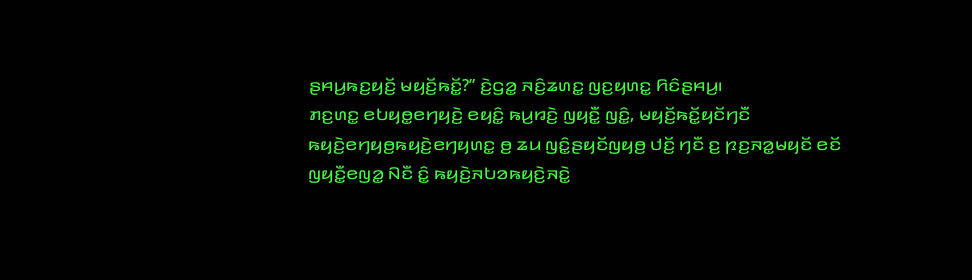ꤔꤌꤣ꤬ꤒꤢ꤬ꤟꤢꤩ꤬ ꤗꤟꤢꤩ꤬ꤒꤢꤩ꤭?” ꤢꤧ꤬ꤞꤤ꤭ ꤏꤢꤨ꤬ꤘꤛꤢ꤭ ꤜꤢ꤬ꤟꤛꤢ꤭ ꤖꤢꤨꤔꤌꤣ꤬꤯
ꤊꤢ꤬ꤛꤢ꤭ ꤕꤝꤟꤥ꤭ꤕꤚꤟꤢꤧ꤬ ꤕꤟꤢꤨ꤭ ꤒꤣ꤬ꤙꤢꤧ꤬ ꤜꤟꤢꤪ꤭ ꤜꤢꤨ꤭, ꤗꤟꤢꤩ꤬ꤒꤢꤩ꤭ꤟꤢꤩꤚꤢꤪ ꤒꤟꤢꤧ꤬ꤕꤚꤟꤥ꤬ꤒꤟꤢꤧ꤬ꤕꤚꤟꤛꤢ꤭ ꤥ꤬ ꤘꤣ ꤜꤢꤨ꤭ꤔꤟꤢꤩꤜꤟꤥ꤬ ꤓꤢꤩ꤬ ꤚꤢꤪ ꤢ꤬ ꤐꤢ꤬ꤏꤤ꤭ꤗꤟꤢꤩ ꤕꤢꤩ ꤜꤟꤢꤪ꤭ꤕꤜꤤ꤭ ꤡꤢꤪ ꤢꤨ꤭ ꤒꤟꤢꤧ꤬ꤏꤝꤤꤒꤟꤢꤧ꤬ꤏꤢꤧ꤭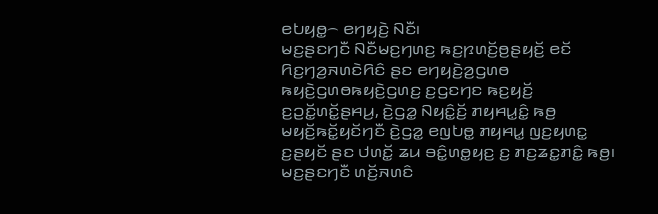ꤕꤝꤟꤥ꤭꤮ ꤕꤚꤟꤢꤧ꤬ ꤡꤢꤪ꤯
ꤗꤢ꤬ꤔꤢꤚꤢꤪ ꤡꤢꤪꤗꤢ꤬ꤚꤛꤢ꤬ ꤒꤢ꤬ꤐꤛꤢꤩ꤬ꤥ꤬ꤔꤟꤢꤩ꤬ ꤕꤢꤩ ꤖꤢ꤬ꤚꤤ꤬ꤏꤛꤢꤧꤖꤢꤨ ꤔꤢ ꤕꤚꤟꤢꤧ꤬ꤤ꤬ꤞꤛꤥ ꤒꤟꤢꤧ꤬ꤞꤛꤥꤒꤟꤢꤧ꤬ꤞꤛꤢ꤬ ꤢ꤬ꤞꤢꤚꤢ ꤒꤢ꤬ꤟꤢꤩ꤬ ꤢ꤬ꤑꤢꤩ꤭ꤛꤢꤩ꤭ꤔꤌꤣ꤬, ꤢꤧ꤬ꤞꤤ꤭ ꤡꤟꤢꤨ꤭ꤢꤩ꤬ ꤊꤟꤌꤣ꤭ꤢꤨ꤭ ꤒꤥ꤬ ꤗꤟꤢꤩ꤬ꤒꤢꤩ꤭ꤟꤢꤩꤚꤢꤪ ꤢꤧ꤬ꤞꤤ꤭ ꤕꤜꤝꤥ꤭ ꤊꤟꤌꤣ꤭ ꤜꤢ꤬ꤟꤛꤢ꤭ ꤢ꤬ꤔꤟꤢꤩ ꤔꤢ ꤓꤛꤢꤩ꤭ ꤘꤣ ꤋꤢꤨ꤭ꤛꤥ꤭ꤟꤢ꤬ ꤢ꤬ ꤊꤢ꤬ꤘꤢ꤭ꤊꤢꤨ꤭ ꤒꤥ꤬꤯
ꤗꤢ꤬ꤔꤢꤚꤢꤪ ꤛꤢꤩ꤬ꤏꤛꤢꤨ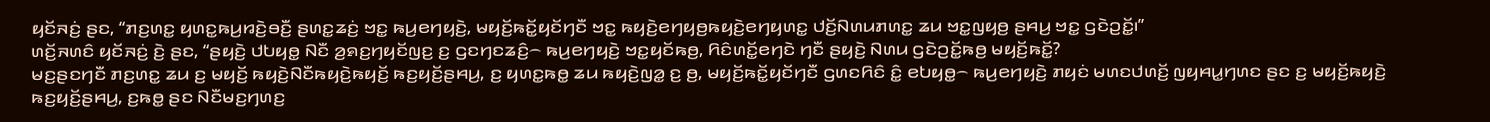ꤟꤢꤩꤏꤢꤦ꤬ ꤔꤢ, “ꤊꤢ꤬ꤛꤢ꤭ ꤟꤛꤢ꤭ꤒꤣ꤬ꤙꤢꤧ꤬ꤋꤢꤪ꤬ ꤔꤛꤢ꤭ꤘꤢꤦ꤬ ꤠꤢ꤭ ꤒꤣ꤬ꤕꤚꤟꤢꤧ꤬, ꤗꤟꤢꤩ꤬ꤒꤢꤩ꤭ꤟꤢꤩꤚꤢꤪ ꤠꤢ꤭ ꤒꤟꤢꤧ꤬ꤕꤚꤟꤥ꤬ꤒꤟꤢꤧ꤬ꤕꤚꤟꤛꤢ꤭ ꤓꤢꤩ꤬ꤡꤛꤣꤊꤛꤢ꤭ ꤘꤣ ꤠꤢ꤭ꤜꤟꤥ꤬ ꤔꤌꤣ꤬ ꤠꤢ꤭ ꤞꤢꤧꤑꤢꤩ꤭꤯”
ꤛꤢꤩ꤬ꤏꤛꤢꤨ ꤟꤢꤩꤏꤢꤦ꤬ ꤢꤧ꤬ ꤔꤢ, “ꤔꤟꤢꤧ꤬ ꤓꤝꤟꤥ꤭ ꤡꤢꤪ ꤤ꤬ꤎꤢ꤬ꤚꤟꤢꤩꤜꤢ꤬ ꤢ꤬ ꤞꤢꤚꤢꤘꤢꤨ꤬꤮ ꤒꤣ꤬ꤕꤚꤟꤢꤧ꤬ ꤠꤢ꤭ꤟꤢꤩꤒꤥ꤬, ꤖꤢꤨꤛꤢꤩ꤭ꤕꤚꤢꤧ ꤚꤢꤪ ꤔꤟꤢꤧ꤬ ꤡꤛꤣ ꤞꤢꤧꤑꤢꤩ꤭ꤒꤥ꤬ ꤗꤟꤢꤩ꤬ꤒꤢꤩ꤭?
ꤗꤢ꤬ꤔꤢꤚꤢꤪ ꤊꤢ꤬ꤛꤢ꤭ ꤘꤣ ꤢ꤬ ꤗꤟꤢꤩ꤬ ꤒꤟꤢꤧ꤬ꤡꤢꤪꤒꤟꤢꤧ꤬ꤒꤟꤢꤩ꤬ ꤒꤢ꤬ꤟꤢꤩ꤬ꤔꤌꤣ꤬, ꤢ꤬ ꤟꤛꤢ꤭ꤒꤥ꤭ ꤘꤣ ꤒꤟꤢꤧ꤬ꤜꤤ꤭ ꤢ꤬ ꤥ꤬, ꤗꤟꤢꤩ꤬ꤒꤢꤩ꤭ꤟꤢꤩꤚꤢꤪ ꤞꤛꤢꤖꤢꤨ ꤢꤨ꤭ ꤕꤝꤟꤥ꤭꤮ ꤒꤣ꤬ꤕꤚꤟꤢꤧ꤬ ꤊꤟꤢꤦ ꤗꤛꤢꤓꤛꤢꤩ꤬ ꤜꤟꤌꤣ꤭ꤚꤛꤢ ꤔꤢ ꤢ꤬ ꤗꤟꤢꤩ꤬ꤒꤟꤢꤧ꤬ ꤒꤢ꤬ꤟꤢꤩ꤬ꤔꤌꤣ꤬, ꤢ꤬ꤒꤥ꤭ ꤔꤢ ꤡꤢꤪꤗꤢ꤬ꤚꤛꤢ꤬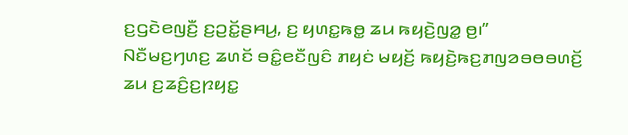ꤢ꤬ꤞꤢꤧꤕꤜꤢꤪ꤬ ꤢ꤬ꤑꤢꤩ꤭ꤔꤌꤣ꤬, ꤢ꤬ ꤟꤛꤢ꤭ꤒꤥ꤭ ꤘꤣ ꤒꤟꤢꤧ꤬ꤜꤤ꤭ ꤥ꤬꤯”
ꤡꤢꤪꤗꤢ꤬ꤚꤛꤢ꤬ ꤘꤛꤢꤩ ꤋꤢꤨ꤭ꤕꤢꤪꤜꤢꤨ ꤊꤟꤢꤦ ꤗꤟꤢꤩ꤬ ꤒꤟꤢꤧ꤬ꤒꤢ꤬ꤊꤜꤤꤋꤥꤋꤛꤢꤩ꤬ ꤘꤣ ꤢ꤬ꤘꤢꤨ꤬ꤢ꤬ꤐꤟꤢ꤭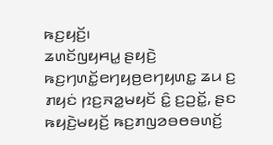ꤒꤢ꤬ꤟꤢꤩ꤬꤯
ꤘꤛꤢꤩꤜꤟꤌꤣ꤭ ꤔꤟꤢꤧ꤬ ꤒꤢ꤬ꤚꤛꤢꤩ꤭ꤕꤚꤟꤥ꤬ꤕꤚꤟꤛꤢ꤭ ꤘꤣ ꤢ꤬ ꤊꤟꤢꤦ ꤐꤢ꤬ꤏꤤ꤭ꤗꤟꤢꤩ ꤢꤨ꤭ ꤢ꤬ꤑꤢꤩ꤭, ꤔꤢ ꤒꤟꤢꤧ꤬ꤗꤟꤢꤩ꤬ ꤒꤢ꤬ꤊꤜꤤꤋꤥꤋꤛꤢꤩ꤬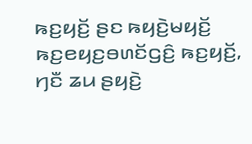ꤒꤢ꤬ꤟꤢꤩ꤬ ꤔꤢ ꤒꤟꤢꤧ꤬ꤗꤟꤢꤩ꤬ ꤒꤢ꤬ꤕꤟꤢ꤬ꤋꤛꤢꤩꤞꤢꤨ꤬ ꤒꤢ꤬ꤟꤢꤩ꤬, ꤚꤢꤪ ꤘꤣ ꤔꤟꤢꤧ꤬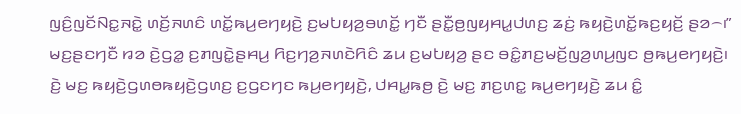ꤜꤢꤨ꤬ꤜꤢꤩꤡꤢ꤭ꤏꤢꤧ꤭ ꤛꤢꤩ꤬ꤏꤛꤢꤨ ꤛꤢꤩ꤭ꤒꤣ꤬ꤕꤚꤟꤢꤧ꤬ ꤢ꤬ꤗꤝꤟꤤ꤬ꤋꤛꤢꤩ꤭ ꤚꤢꤪ ꤔꤢꤪ꤭ꤥ꤬ꤜꤟꤌꤣ꤭ꤓꤛꤢ꤬ ꤘꤢꤦ꤬ ꤒꤟꤢꤧ꤬ꤛꤢꤩ꤭ꤒꤢ꤬ꤟꤢꤩ꤬ ꤔꤤ꤮꤯”
ꤗꤢ꤬ꤔꤢꤚꤢꤪ ꤙꤤ ꤢꤧ꤬ꤞꤤ꤭ ꤢ꤬ꤊꤜꤢꤧ꤭ꤔꤌꤣ꤬ ꤖꤢ꤬ꤚꤤ꤬ꤏꤛꤢꤧꤖꤢꤨ ꤘꤣ ꤢ꤬ꤗꤝꤟꤤ꤬ ꤔꤢ ꤋꤢꤨ꤭ꤊꤢ꤬ꤗꤢꤩ꤬ꤜꤤ꤬ꤛꤣ꤬ꤜꤢ ꤥ꤬ꤒꤣ꤬ꤕꤚꤟꤢꤧ꤬꤯ ꤢꤧ꤬ ꤗꤢ꤬ ꤒꤟꤢꤧ꤬ꤞꤛꤥꤒꤟꤢꤧ꤬ꤞꤛꤢ꤬ ꤢ꤬ꤞꤢꤚꤢ ꤒꤣ꤬ꤕꤚꤟꤢꤧ꤬, ꤓꤌꤣ꤭ꤒꤥ꤬ ꤢꤧ꤬ ꤗꤢ꤬ ꤊꤢ꤬ꤛꤢ꤭ ꤒꤣ꤬ꤕꤚꤟꤢꤧ꤬ ꤘꤣ ꤢꤨ꤭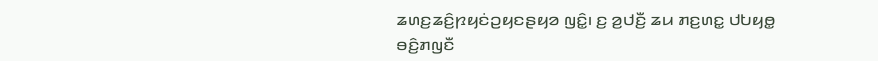ꤘꤛꤢ꤬ꤘꤢꤨ꤬ꤐꤟꤢꤦꤑꤟꤢꤔꤟꤤ ꤜꤢꤨ꤭꤯ ꤢ꤬ ꤤ꤬ꤓꤢꤪ꤬ ꤘꤣ ꤊꤢ꤬ꤛꤢ꤭ ꤓꤝꤟꤥ꤭ ꤋꤢꤨ꤬ꤊꤜꤢꤪ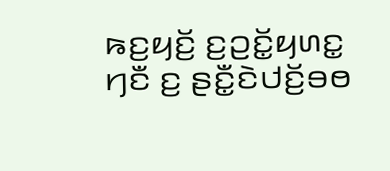ꤒꤢ꤬ꤟꤢꤩ꤬ ꤢ꤬ꤑꤢꤩ꤭ꤟꤛꤢ꤭ ꤚꤢꤪ ꤢ꤬ ꤔꤢꤪ꤭ꤢꤧꤓꤢꤩ꤬ꤋꤥ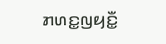ꤊꤛꤢ꤭ꤜꤟꤢꤪ꤭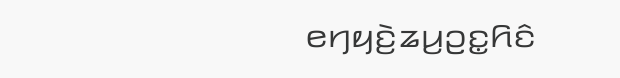ꤕꤚꤟꤢꤧ꤬ꤘꤣ꤬ꤑꤢ꤭ꤖꤢꤨ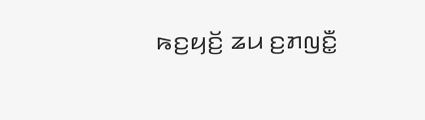ꤒꤢ꤬ꤟꤢꤩ꤬ ꤘꤣ ꤢ꤬ꤊꤜꤢꤪ꤭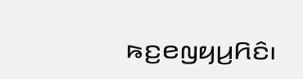ꤒꤢ꤬ꤕꤜꤟꤣ꤬ꤖꤢꤨ꤯